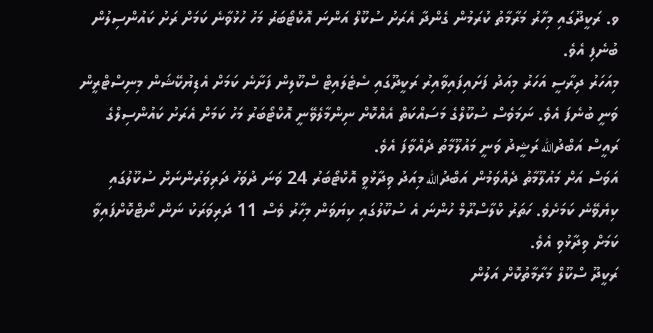ވ. ރަކީދޫގައި މިހާރު މަރާމާތު ކުރަމުން ގެންދާ އެރަށު ސުކޫލް އަންނަ އޮކްޓޯބަރު މަހު ހުޅުވާނެ ކަމަށް ރަށު ކައުންސިލުން ބުނެފި އެވެ.
މިއަހަރު ދިރާސީ އަހަރު މިއަދު ފަށައިފައިވާއިރު ރަކީދޫގައި ސެޓެލައިޓް ސްކޫލިން ފަށާނެ ކަމަށް އެޑިޔުކޭޝަން މިނިސްޓްރީން ވަނީ ބުނެފަ އެވެ. ނަމަވެސް ސުކޫލްގެ މަސައްކަތް އެއްކޮށް ނިންމާލެވޭނީ އޮކްޓޯބަރު މަހު ކަމަށް އެރަށު ކައުންސިލްގެ ރައީސް އަބްދުالله ރަޝީދު ވަނީ މައުލޫމާތު ދެއްވާފަ އެވެ.
އަވަސް އަށް މައުލޫމާތު ދެއްވަމުން އަބްދުالله މިއަދު ވިދާޅުވީ އޮކްޓޯބަރު 24 ވަނަ ދުވަހު ދަރިވަރުންނަށް ސުކޫލުގައި ކިޔެވޭނެ ކަމަށެވެ. ހަތަރު ކްލާސްރޫމް ހުންނަ އެ ސުކޫލުގައި ކިޔަވަން މިހާރު ވެސް 11 ދަރިވަރަކު ނަން ނޯޓްކޮށްފައިވާ ކަމަށް ވިދާޅުވި އެވެ.
ރަކީދޫ ސްކޫލް މަރާމާތުކޮށް އަލުން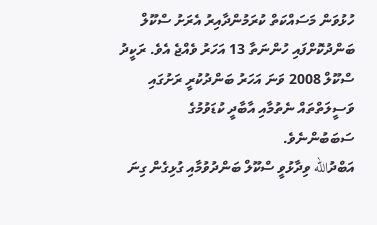ހުޅުވަން މަސައްކަތް ކުރަމުންދާއިރު އެރަށު ސްކޫލް ބަންދުކޮށްފައި ހުންނަތާ 13 އަހަރު ވެއްޖެ އެވެ. ރަކީދު ސްކޫލް 2008 ވަނަ އަހަރު ބަންދުކުރީ ރަށުގައި ވަސީލަތްތައް ނެތުމާއި އާބާދީ ކުޑަވުމުގެ ސަބަބުންނެވެ.
އަބްދުالله ވިދާޅުވީ ސްކޫލް ބަންދުވުމާއި ގުޅިގެން ގިނަ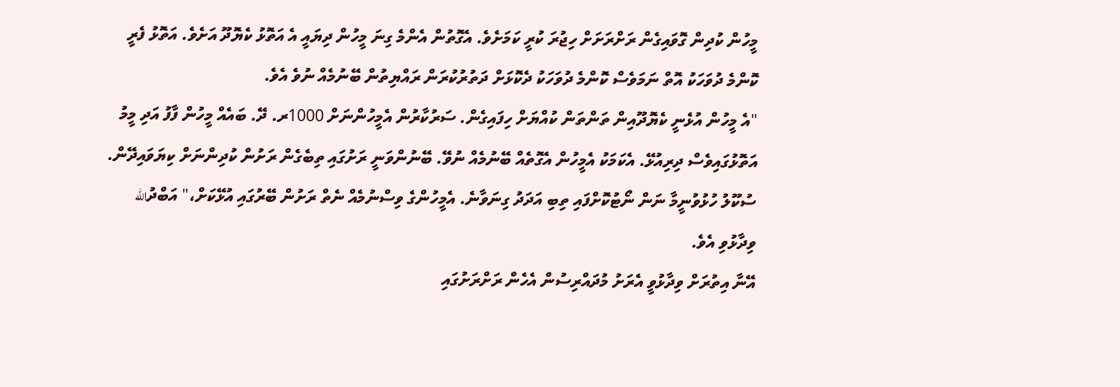މީހުން ކުދިން ގޮވައިގެން ރަށްރަށަށް ހިޖުރަ ކުރީ ކަމަށެވެ. އެގޮތުން އެންމެ ގިނަ މީހުން ދިޔައީ އެ އަތޮޅު ކެޔޮދޫ އަށެވެ. އަތޮޅު ފެރީ ކޮންމެ ދުވަހަކު އޮތް ނަމަވެސް ކޮންމެ ދުވަހަކު ދެކޮޅަށް ދަތުރުކުރަން ރައްޔިތުން ބޭނުމެއް ނުވެ އެވެ.
"އެ މީހުން އުޅެނީ ކެޔޮދޫއިން ތަންތަން ކުއްޔަށް ހިފައިގެން. ސަރުކާރުން އެމީހުންނަށް 1000ރ. ދޭ. ބައެއް މީހުން ފާފު އަދި މީމު އަތޮޅުގައިވެސް ދިރިއުޅޭ. އެކަމަކު އެމީހުން އެގޮތެއް ބޭނުމެއް ނުވޭ. ބޭނުންވަނީ ރަށުގައި ތިބެގެން ރަށުން ކުދިންނަށް ކިޔަވައިދޭން. ސުކޫލު ހުޅުވުނީމާ ނަން ނޯޓުކޮށްފައި ތިބި އަދަދު ގިނަވާނެ. އެމީހުންގެ ވިސްނުމެއް ނެތް ރަށުން ބޭރުގައި އުޅޭކަށް،" އަބްދުالله ވިދާޅުވި އެވެ.
އޭނާ އިތުރަށް ވިދާޅުވީ އެރަށު މުދައްރިސުން އެހެން ރަށްރަށުގައި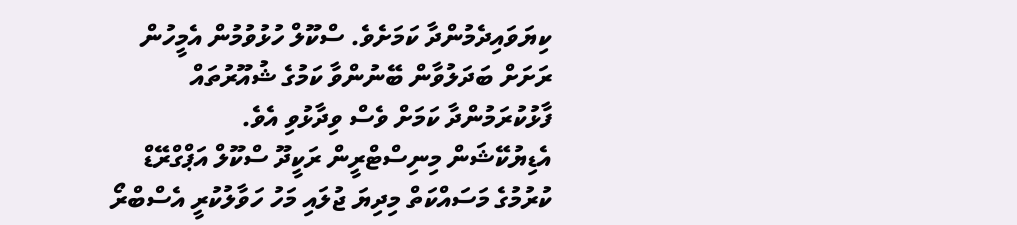ކިޔަވައިދެމުންދާ ކަމަށެވެ. ސްކޫލް ހުޅުވުމުން އެމީހުން ރަށަށް ބަދަލުވާން ބޭނުންވާ ކަމުގެ ޝުއޫރުތައް ފާޅުކުރަމުންދާ ކަމަށް ވެސް ވިދާޅުވި އެވެ.
އެޑިޔުކޭޝަން މިނިސްޓްރީން ރަކީދޫ ސްކޫލް އަޕްގްރޭޑް ކުރުމުގެ މަސައްކަތް މިދިޔަ ޖުލައި މަހު ހަވާލުކުރީ އެސްބްރޯ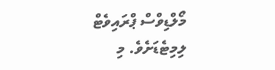މޯލްޑިވްސް ޕްރައިވެޓް ލިމިޓެޑަށެވެ. މި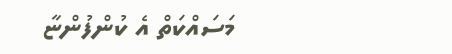މަސައްކަތް އެ ކުންފުންޏާ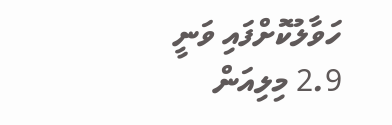ހަވާލުކޮށްފައި ވަނީ 2.9 މިލިއަން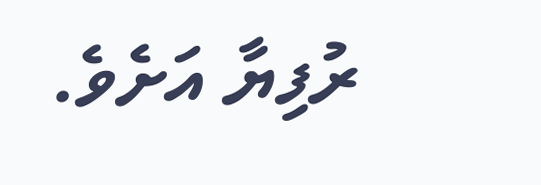ރުފިޔާ އަށެވެ.